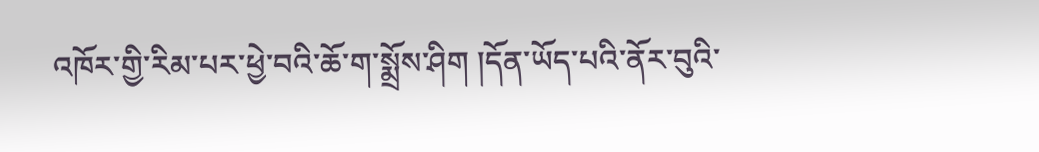འཁོར་གྱི་རིམ་པར་ཕྱེ་བའི་ཆོ་ག་སྨྲོས་ཤིག །དོན་ཡོད་པའི་ནོར་བུའི་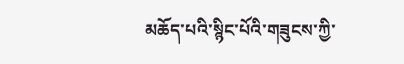མཆོད་པའི་སྙིང་པོའི་གཟུངས་ཀྱི་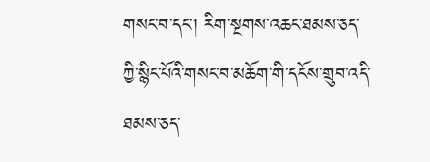གསང་བ་དང་། རིག་སྔགས་འཆང་ཐམས་ཅད་ཀྱི་སྙིང་པོའི་གསང་བ་མཆོག་གི་དངོས་གྲུབ་འདི་ཐམས་ཅད་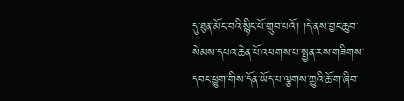དུ་ཐུན་མོང་བའི་སྙིང་པོ་གྲུབ་པའོ། །དེ་ནས་བྱང་ཆུབ་སེམས་དཔའ་ཆེན་པོ་འཕགས་པ་སྤྱན་རས་གཟིགས་དབང་ཕྱུག་གིས་དོན་ཡོད་པ་ལྕགས་ཀྱུའི་ཆོ་ག་ཞིབ་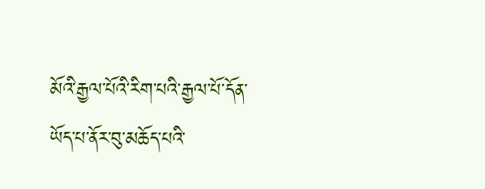མོའི་རྒྱལ་པོའི་རིག་པའི་རྒྱལ་པོ་དོན་ཡོད་པ་ནོར་བུ་མཆོད་པའི་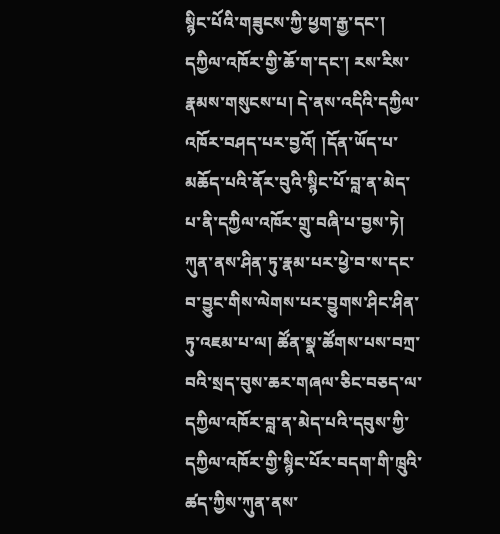སྙིང་པོའི་གཟུངས་ཀྱི་ཕྱག་རྒྱ་དང་། དཀྱིལ་འཁོར་གྱི་ཆོ་ག་དང་། རས་རིས་རྣམས་གསུངས་པ། དེ་ནས་འདིའི་དཀྱིལ་འཁོར་བཤད་པར་བྱའོ། །དོན་ཡོད་པ་མཆོད་པའི་ནོར་བུའི་སྙིང་པོ་བླ་ན་མེད་པ་ནི་དཀྱིལ་འཁོར་གྲུ་བཞི་པ་བྱས་ཏེ། ཀུན་ནས་ཤིན་ཏུ་རྣམ་པར་ཕྱེ་བ་ས་དང་བ་བྱུང་གིས་ལེགས་པར་བྱུགས་ཤིང་ཤིན་ཏུ་འཇམ་པ་ལ། ཚོན་སྣ་ཚོགས་པས་བཀྲ་བའི་སྲད་བུས་ཆར་གཞལ་ཅིང་བཅད་ལ་དཀྱིལ་འཁོར་བླ་ན་མེད་པའི་དབུས་ཀྱི་དཀྱིལ་འཁོར་གྱི་སྙིང་པོར་བདག་གི་ཁྲུའི་ཚད་ཀྱིས་ཀུན་ནས་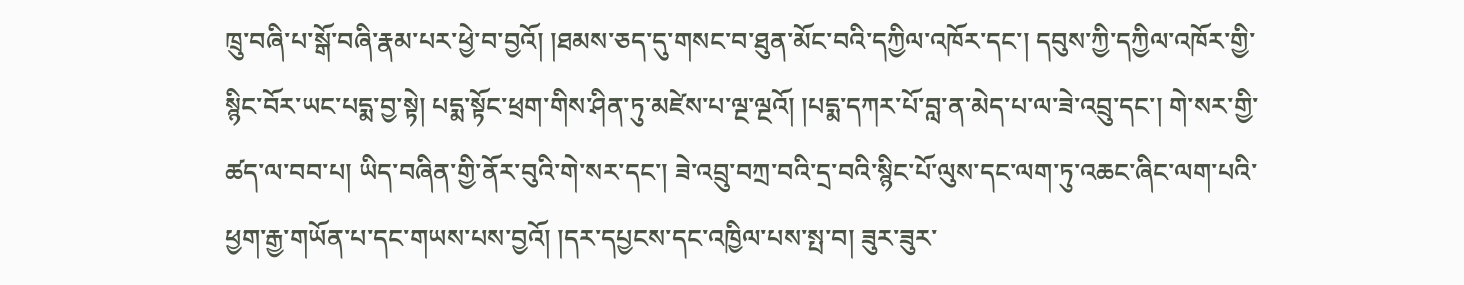ཁྲུ་བཞི་པ་སྒོ་བཞི་རྣམ་པར་ཕྱེ་བ་བྱའོ། །ཐམས་ཅད་དུ་གསང་བ་ཐུན་མོང་བའི་དཀྱིལ་འཁོར་དང་། དབུས་ཀྱི་དཀྱིལ་འཁོར་གྱི་སྙིང་བོར་ཡང་པདྨ་བྱ་སྟེ། པདྨ་སྟོང་ཕྲག་གིས་ཤིན་ཏུ་མཛེས་པ་ལྔ་ལྔའོ། །པདྨ་དཀར་པོ་བླ་ན་མེད་པ་ལ་ཟེ་འབྲུ་དང་། གེ་སར་གྱི་ཚད་ལ་བབ་པ། ཡིད་བཞིན་གྱི་ནོར་བུའི་གེ་སར་དང་། ཟེ་འབྲུ་བཀྲ་བའི་དྲ་བའི་སྙིང་པོ་ལུས་དང་ལག་ཏུ་འཆང་ཞིང་ལག་པའི་ཕྱག་རྒྱ་གཡོན་པ་དང་གཡས་པས་བྱའོ། །དར་དཔྱངས་དང་འཁྱིལ་པས་སྤ་བ། ཟུར་ཟུར་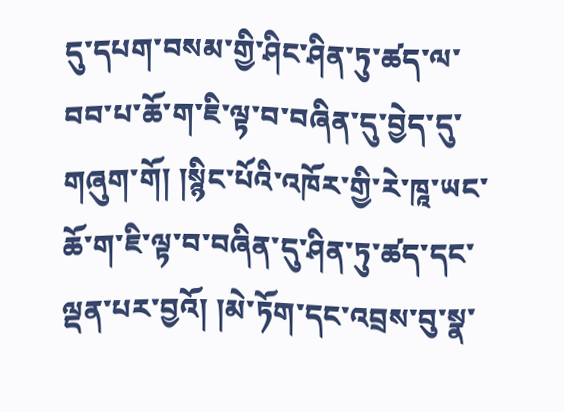དུ་དཔག་བསམ་གྱི་ཤིང་ཤིན་ཏུ་ཚད་ལ་བབ་པ་ཆོ་ག་ཇི་ལྟ་བ་བཞིན་དུ་བྱེད་དུ་གཞུག་གོ། །སྙིང་པོའི་འཁོར་གྱི་རེ་ཁཱ་ཡང་ཆོ་ག་ཇི་ལྟ་བ་བཞིན་དུ་ཤིན་ཏུ་ཚད་དང་ལྡན་པར་བྱའོ། །མེ་ཏོག་དང་འབྲས་བུ་སྣ་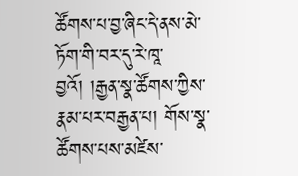ཚོགས་པ་བྱ་ཞིང་དེ་ནས་མེ་ཏོག་གི་བར་དུ་རེ་ཁཱ་བྱའོ། །རྒྱན་སྣ་ཚོགས་ཀྱིས་རྣམ་པར་བརྒྱན་པ། གོས་སྣ་ཚོགས་པས་མཛེས་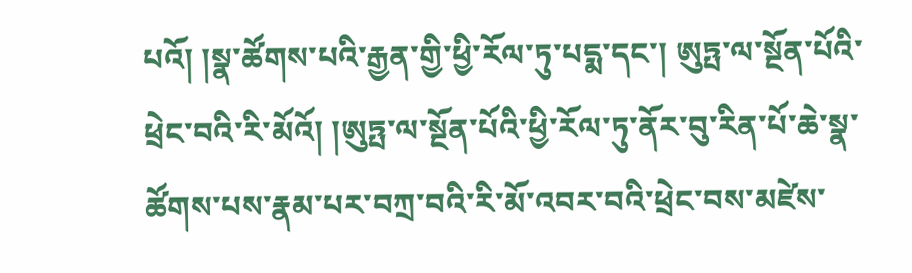པའོ། །སྣ་ཚོགས་པའི་རྒྱན་གྱི་ཕྱི་རོལ་ཏུ་པདྨ་དང་། ཨུཏྤ་ལ་སྔོན་པོའི་ཕྲེང་བའི་རི་མོའོ། །ཨུཏྤ་ལ་སྔོན་པོའི་ཕྱི་རོལ་ཏུ་ནོར་བུ་རིན་པོ་ཆེ་སྣ་ཚོགས་པས་རྣམ་པར་བཀྲ་བའི་རི་མོ་འབར་བའི་ཕྲེང་བས་མཛེས་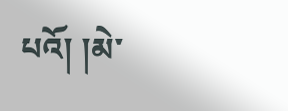པའོ། །མེ་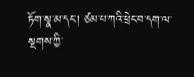ཏོག་སྣ་མ་དང་། ཙམ་པ་ཀའི་ཕྲེང་བ་དག་ལ་སྔགས་ཀྱི་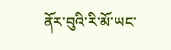ནོར་བུའི་རི་མོ་ཡང་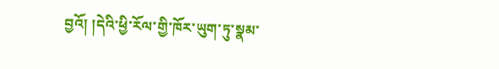བྱའོ། །དེའི་ཕྱི་རོལ་གྱི་ཁོར་ཡུག་ཏུ་སྣམ་